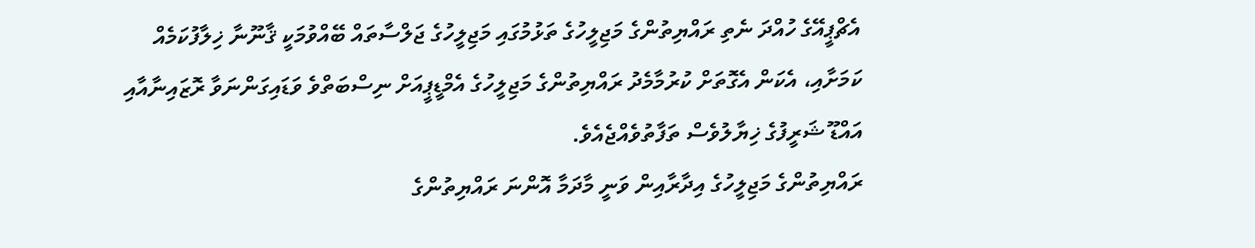އެޗްޕީއޭގެ ހުއްދަ ނެތި ރައްޔިތުންގެ މަޖިލީހުގެ ތަޅުމުގައި މަޖިލީހުގެ ޖަލްސާތައް ބޭއްވުމަކީ ޤާނޫނާ ޚިލާފުކަމެއް ކަމަށާއި، އެކަން އެގޮތަށް ކުރުމާމެދު ރައްޔިތުންގެ މަޖިލީހުގެ އެމްޑީޕީއަށް ނިސްބަތްވެ ވަޑައިގަންނަވާ ރޮޒައިނާއާއި އައްޑޫ ޝަރީފުގެ ޚިޔާލުވެސް ތަފާތުވެއްޖެއެވެ.
ރައްޔިތުންގެ މަޖިލީހުގެ އިދާރާއިން ވަނީ މާދަމާ އޮންނަ ރައްޔިތުންގެ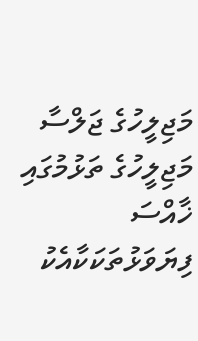މަޖިލީހުގެ ޖަލްސާ މަޖިލީހުގެ ތަޅުމުގައި ޚާއްސަ ފިޔަވަޅުތަކަކާއެކު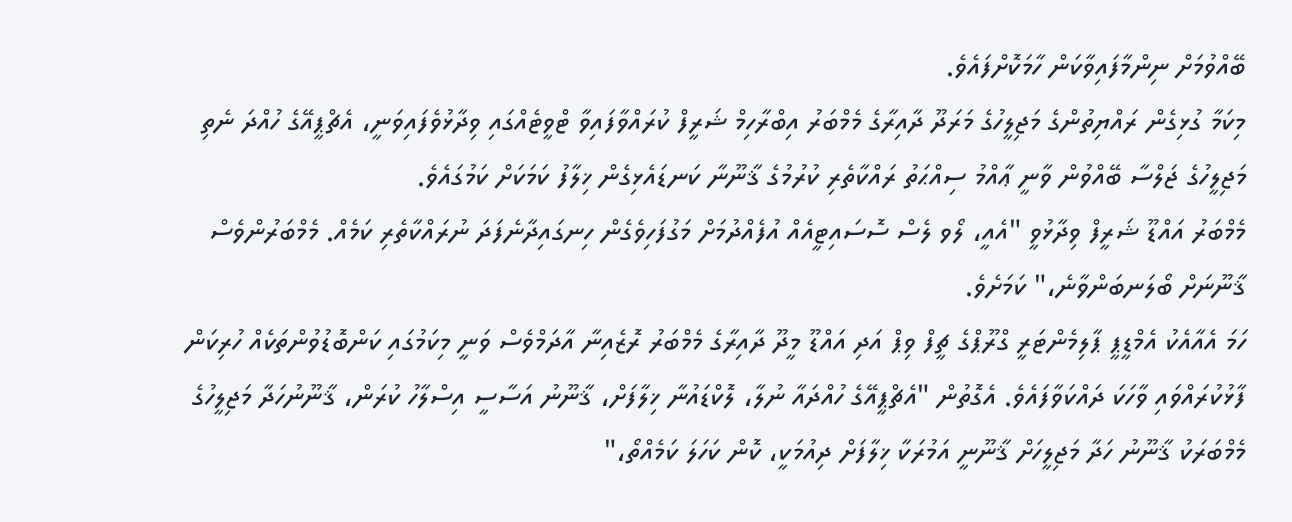ބޭއްވުމަށް ނިންމާފައިވާކަން ހާމަކޮށްފައެވެ.
މިކަމާ ގުޅިގެން ރައްޔިތުންގެ މަޖިލީހުގެ މަރަދޫ ދާއިރާގެ މެމްބަރު އިބްރާހިމް ޝަރީފް ކުރައްވާފައިވާ ޓްވީޓެއްގައި ވިދާޅުވެފައިވަނީ، އެޗްޕީއޭގެ ހުއްދަ ނެތި މަޖިލީހުގެ ޖަލްސާ ބޭއްވުން ވާނީ ޢާއްމު ސިއްޙަތު ރައްކާތެރި ކުރުމުގެ ޤާނޫނާ ކަނޑައެޅިގެން ޚިލާފު ކަމަކަށް ކަމުގައެވެ.
މެމްބަރު އައްޑޫ ޝަރީފް ވިދާޅުވީ "އެއީ، ލޯވ ލެސް ސޮސައިޓީއެއް އުފެއްދުމަށް މަގުފަހިވެގެން ހިނގައިދާނެފަދަ ނުރައްކާތެރި ކަމެއް. މެމްބަރުންވެސް ޤާނޫނަށް ބޯލަނބަންވާނެ،" ކަމަށެވެ.
ހަމަ އެއާއެކު އެމްޑީޕީ ޕާލިމެންޓަރީ ގްރޫޕްގެ ޗީފް ވިޕް އަދި އައްޑޫ މީދޫ ދާއިރާގެ މެމްބަރު ރޮޒެއިނާ އާދަމްވެސް ވަނީ މިކަމުގައި ކަންބޮޑުވުންތަކެއް ހުރިކަން ފާޅުކުރައްވައި ވާހަކަ ދައްކަވާފައެވެ. އެގޮތުން "އެޗްޕީއޭގެ ހުއްދައާ ނުލާ، ލޮކްޑައުނާ ޚިލާފަށް، ޤާނޫނު އަސާސީ އިސްލާހު ކުރަން، ޤާނޫނުހަދާ މަޖިލީހުގެ މެމްބަރަކު ޤާނޫނު ހަދާ މަޖިލީހަށް ޤާނޫނީ އަމުރަކާ ޚިލާފަށް ދިއުމަކީ، ކޮން ކަހަލަ ކަމެއްތޯ،"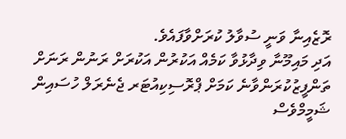ރޮޒެއިނާ ވަނީ ސުވާލު ކުރަށްވާފައެވެ.
އަދި މައިމޫނާ ވިދާޅުވާ ކަމެއް އަކުރުން އަކުރަށް ރަނުން ރަނަށް ތަންފީޒުކުރަންވާނެ ކަމަށް ޕްރޮސިކިއުޓަރ ޖެނެރަލް ހުސައިން ޝަމީމްވެސް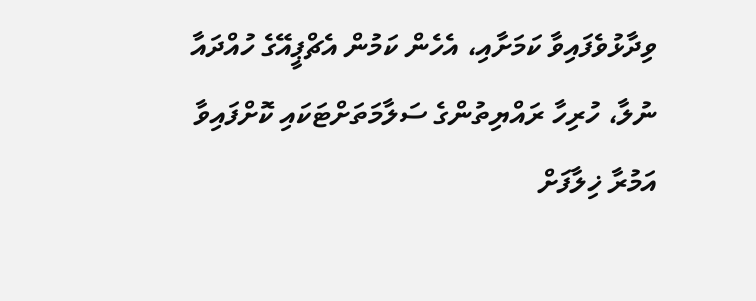ވިދާޅުވެފައިވާ ކަމަށާއި، އެހެން ކަމުން އެޗްޕީއޭގެ ހުއްދައާ ނުލާ، ހުރިހާ ރައްޔިތުންގެ ސަލާމަތަށްޓަކައި ކޮށްފައިވާ އަމުރާ ޚިލާފަށް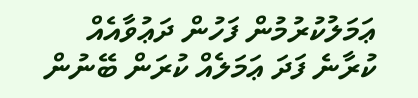ޢަމަލުކުރުމުން ފަހުން ދަޢުވާއެއް ކުރާނެ ފަދަ ޢަމަލެއް ކުރަން ބޭނުން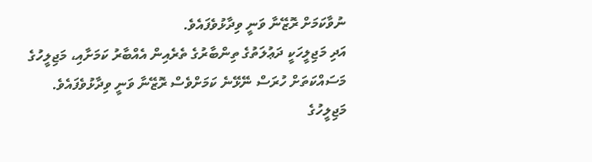ނުވާކަމަށް ރޮޒޭނާ ވަނީ ވިދާޅުވެފައެވެ.
އަދި މަޖިލީހަކީ ދަޢުލަތުގެ ތިންބާރުގެ ތެރެއިން އެއްބާރު ކަމަށާއި، މަޖިލީހުގެ މަސައްކަތަށް ހުރަސް ނޭޅޭނެ ކަމަށްވެސް ރޮޒޭނާ ވަނީ ވިދާޅުވެފައެވެ. މަޖިލީހުގެ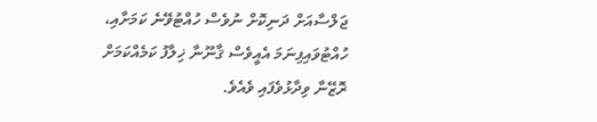ޖަލްސާއަށް ދަނިކޮށް ނުވެސް ހުއްޓުވޭނެ ކަމަށާއި، ހުއްޓުވައިފިނަމަ އެއީވެސް ޤާނޫނާ ޚިލާފު ކަމެއްކަމަށް ރޮޒޭނާ ވިދާޅުވެފައި ވެއެވެ.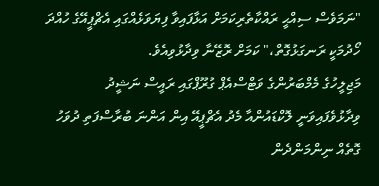"ނަމަވެސް ސިއްޙީ ރައްކާތެރިކަމަށް އަޅާފައިވާ ފިޔަވަޅެއްގައި އެޗްޕީއޭގެ ހުއްދަ ހޯދުމަކީ ރަނގަޅުގޮތް،" ކަމަށް ރޮޒޭނާ ވިދާޅުވިއެވެ.
މަޖިލީހުގެ މެމްބަރުންގެ ވަޓްސްއެޕް ގުރޫޕްގައި ރައީސް ނަޝީދު ވިދާޅުވެފައިވަނީ ލޮކްޑައުންއާ މެދު އެޗްޕީއޭ އިން އަންނަ ބުރާސްފަތި ދުވަހު ގޮތެއް ނިންމަންދެން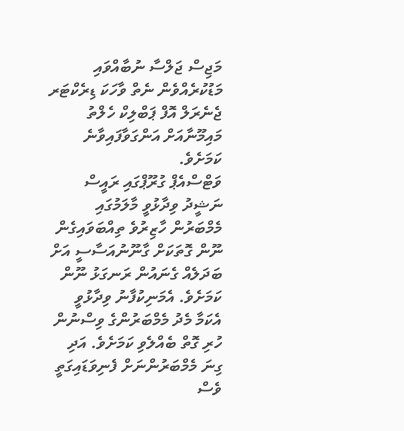މަޖިސް ޖަލްސާ ނުބާއްވައި މަޑުކުރެއްވެން ނެތް ވާހަކަ ޑިރެކްޓަރ ޖެނެރަލް އޮފް ޕަބްލިކް ހެލްތު މައިމޫނާއަށް އަންގަވާފައިވާނެ ކަމަށެވެ.
ވަޓްސްއެޕް ގުރޫޕްގައި ރައީސް ނަޝީދު ވިދާޅުވީ މާލަމުގައި މެމްބަރުން ހާޒިރުވެ ތިއްބަވައިގެން ނޫން ގޮތަކަށް ގާނޫނުއަސާސީ އަށް ބަދަލެއް ގެނައުން ރަނގަޅު ނޫން ކަމަށެވެ. އެމަނިކުފާނު ވިދާޅުވީ އެކަމާ މެދު މެމްބަރުންގެ ވިސްނުން ހުރި ގޮތް ބެއްލެވި ކަމަށެވެ. އަދި ގިނަ މެމްބަރުންނަށް ފެނިވަޑައިގަތީ ވެސް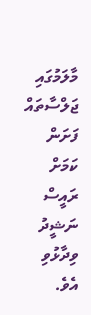މާލަމުގައި ޖަލްސާތައް ފަށަން ކަމަށް ރައީސް ނަޝީދު ވިދާޅުވި އެވެ.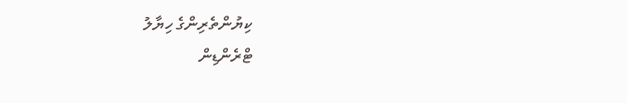ކިޔުންތެރިންގެ ހިޔާލު
ޓްރެންޑިން